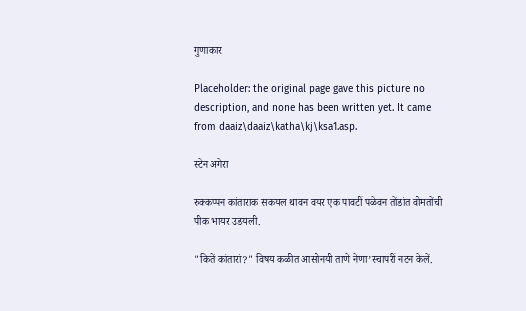गुणाकार

Placeholder: the original page gave this picture no description, and none has been written yet. It came from daaiz\daaiz\katha\kj\ksa1.asp.

स्टेन अगेरा

रुक्कप्पन कांताराक सकयल थावन वयर एक पावटीं पळेवन तोंडांत वोमतोंची पीक भायर उडयली.

"कितें कांतारां?" विषय कळीत आसोन‌यी ताणे नेणा’स्चापरीं नटन केलें.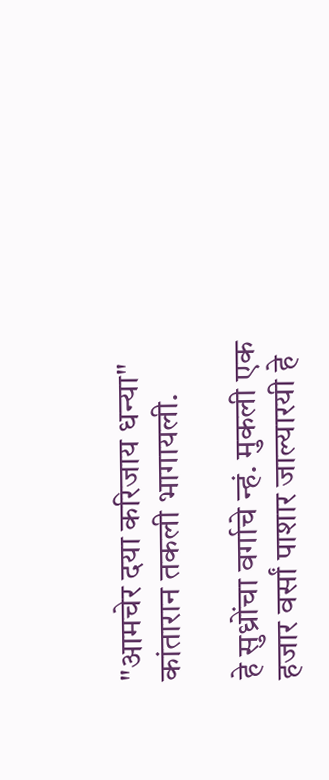"आमचेर दया करिजाय धन्या" कांतारान तकली भागायली.

हे सुध्रोंचा वर्गाचे न्हं. मुकली एक हजार वर्सां पाशार जाल्यार‌यी हे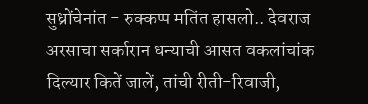सुध्रोंचेनांत - रुक्कप्प मतिंत हासलो.. देव‌राज अरसाचा सर्कारान धन्याची आसत वकलांचांक दिल्यार कितें जालें, तांची रीती-रिवाजी,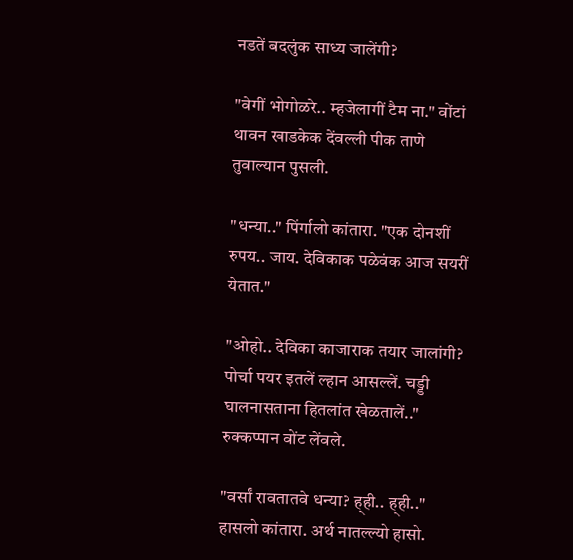नडतें बदलुंक साध्य जालेंगी?

"वेगीं भोगोळ‌रे.. म्हजेलागीं टैम ना." वोंटां थावन खाडकेक देंव‌ल्ली पीक ताणे तुवाल्यान पुसली.

"धन्या.." पिंर्गालो कांतारा. "एक दोनशीं रुपय.. जाय. देविकाक पळेवंक आज सयरीं येतात."

"ओहो.. देविका काजाराक तयार जालांगी? पोर्चा पयर इतलें ल्हान आस‌ल्लें. चड्डी घालनासताना हितलांत खेळतालें.." रुक्कप्पान वोंट लेंवले.

"वर्सां रावतात‌वे धन्या? ह्ही.. ह्ही.." हासलो कांतारा. अर्थ नात‌ल्ल्यो हासो.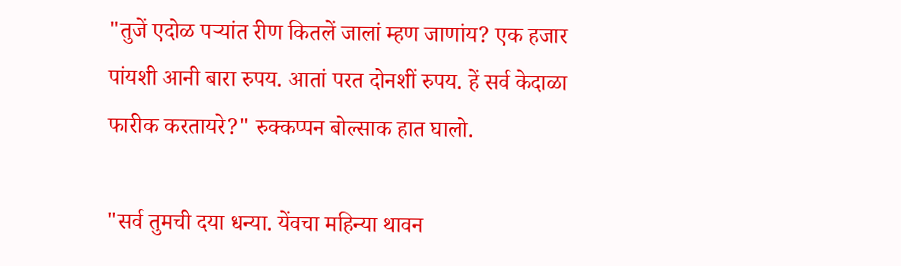"तुजें एदोळ पऱ्यांत रीण कितलें जालां म्हण जाणांय? एक हजार पांयशी आनी बारा रुपय. आतां परत दोनशीं रुपय. हें सर्व केदाळा फारीक कर‍ताय‌रे?" रुक्कप्पन बोल्साक हात घालो.

"सर्व तुमची दया धन्या. येंवचा महिन्या थावन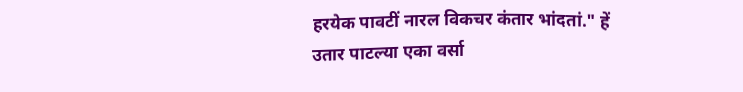हर‍येक पावटीं नारल विकचर कंतार भांदतां." हें उतार पाटल्या एका वर्सा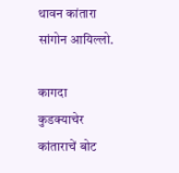थावन कांतारा सांगोन आयिल्लो.

कागदा कुडक्याचेर कांताराचें बोट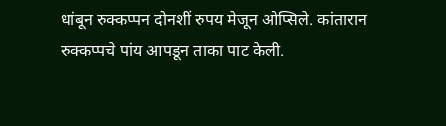धांबून रुक्कप्पन दोनशीं रुपय मेजून ओप्सिले. कांतारान रुक्कप्पचे पांय आपडून ताका पाट केली.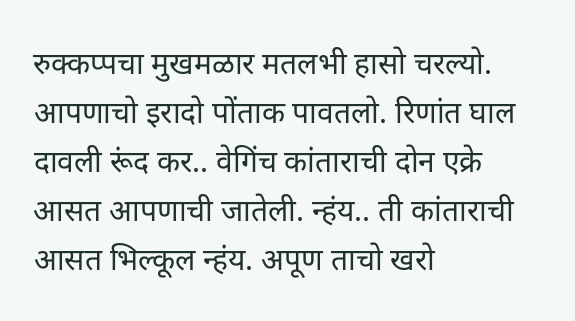रुक्कप्पचा मुखमळार मतलभी हासो चर‍ल्यो. आपणाचो इरादो पोंताक पावतलो. रिणांत घाल दावली रूंद कर.. वेगिंच कांताराची दोन एक्रे आसत आपणाची जातेली. न्हंय.. ती कांताराची आसत भिल्कूल न्हंय. अपूण ताचो खरो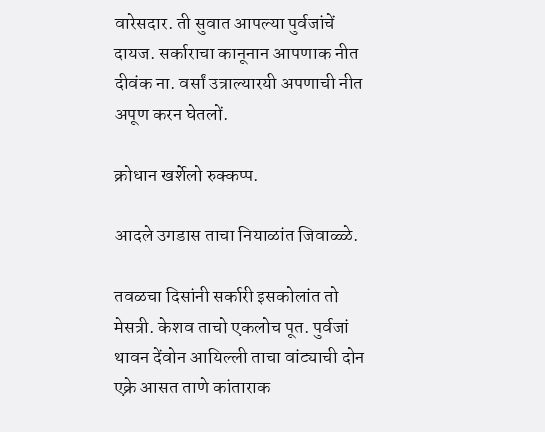वारेसदार. ती सुवात आपल्या पुर्वजांचें दायज. सर्काराचा कानूनान आपणाक नीत दीवंक ना. वर्सां उत्राल्यार‌यी अपणाची नीत अपूण कर‍न घेतलों.

क्रोधान खर्शेलो रुक्कप्प.

आदले उगडास ताचा नियाळांत जिवाळ्ळे.

तवळचा दिसांनी सर्कारी इसकोलांत तो मेसत्री. केशव ताचो एकलोच पूत. पुर्वजां थावन देंवोन आयिल्ली ताचा वांट्याची दोन एक्रे आसत ताणे कांताराक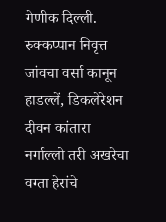गेणीक दिल्ली. रुक्कप्पान निवृत्त जांवचा वर्सा कानून हाड‌ल्लें, डिकलेरेशन दीवन कांतारा नर्गाल्लो तरी अखरेचा वग्ता हेरांचे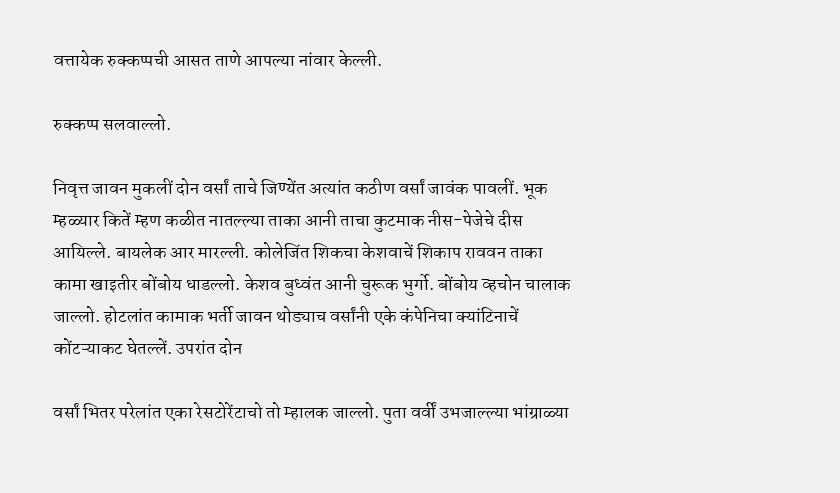वत्तायेक रुक्कप्पची आसत ताणे आपल्या नांवार केल्ली.

रुक्कप्प सलवाल्लो.

निवृत्त जावन मुकलीं दोन वर्सां ताचे जिण्येंत अत्यांत कठीण वर्सां जावंक पावलीं. भूक म्हळ्यार कितें म्हण कळीत नात‌ल्ल्या ताका आनी ताचा कुटमाक नीस-पेजेचे दीस आयिल्ले. बायलेक आर मार‌ल्ली. कोलेजिंत शिकचा केशवाचें शिकाप राववन ताका कामा खाइतीर बोंबोय धाड‌ल्लो. केशव बुध्वंत आनी चुरूक भुर्गो. बोंबोय व्हचोन चालाक जाल्लो. होटलांत कामाक भर्ती जावन थोड्याच वर्सांनी एके कंपेनिचा क्यांटिनाचें कोंटऱ्याकट घेत‌ल्लें. उपरांत दोन

वर्सां भितर परेलांत एका रेसटोरेंटाचो तो म्हालक जाल्लो. पुता वर्वीं उभजाल्ल्या भांग्राळ्या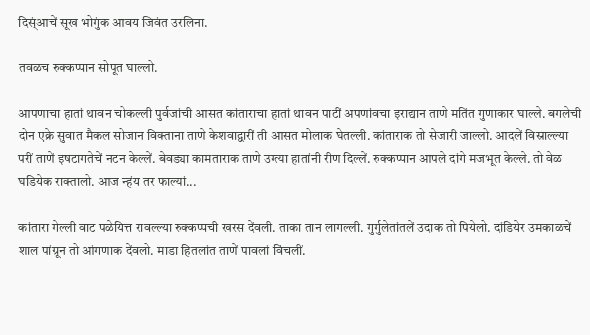दिस्ंआचें सूख भोगुंक आवय जिवंत उरलिना.

तवळ‌च रुक्कप्पान सोपूत घाल्लो.

आपणाचा हातां थावन चोक‌ल्ली पुर्वजांची आसत कांताराचा हातां थावन पाटीं अपणांवचा इराद्यान ताणे मतिंत गुणाकार घाल्ले. बगलेची दोन एक्रे सुवात मैकल सोजान विक्ताना ताणे केशवाद्वारीं ती आसत मोलाक घेत‌ल्ली. कांताराक तो सेजारी जाल्लो. आदलें विस्राल्ल्या परीं ताणें इषटागतेचें नटन केल्लें. बेवड्या कामताराक ताणे उग्त्या हातांनी रीण दिल्लें. रुक्कप्पान आपले दांगे मजभूत केल्ले. तो वेळ घडियेक राक्तालो. आज न्हंय तर फाल्यां...

कांतारा गेल्ली वाट पळेयित्त राव‌ल्ल्या रुक्कप्पची खरस देंवली. ताका तान लाग‌ल्ली. गुर्गुलेतांतलें उदाक तो पियेलो. दांडियेर उमकाळचें शाल पांग्रून तो आंगणाक देंवलो. माडा हितलांत ताणें पावलां विंचलीं.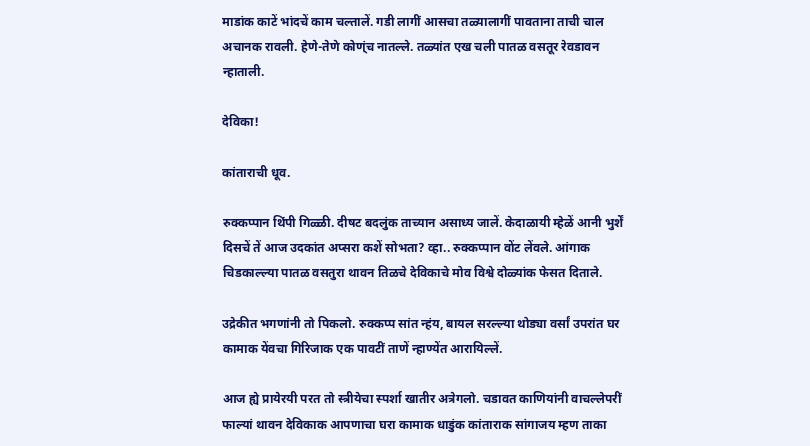माडांक काटें भांदचें काम चल्तालें. गडी लागीं आसचा तळ्यालागीं पावताना ताची चाल अचानक रावली. हेणे-तेणे कोण्ंच नात‌ल्ले. तळ्यांत एख चली पातळ वसतूर रेवडावन न्हाताली.

देविका!

कांताराची धूव.

रुक्कप्पान थिंपी गिळ्ळी. दीषट बदलुंक ताच्यान असाध्य जालें. केदाळायी म्हेळें आनी भुर्शें दिसचें तें आज उदकांत अप्सरा कशें सोभता? व्हा.. रुक्कप्पान वोंट लेंवले. आंगाक चिडकाल्ल्या पातळ वसतुरा थावन तिळचे देविकाचे मोव विश्वे दोळ्यांक फेसत दिताले.

उद्रेकीत भगणांनी तो पिकलो. रुक्कप्प सांत न्हंय, बायल सर‌ल्ल्या थोड्या वर्सां उपरांत घर कामाक येंवचा गिरिजाक एक पावटीं ताणें न्हाण्येंत आरायिल्लें.

आज ह्ये प्रायेर‌यी परत तो स्त्रीयेचा स्पर्शा खातीर अत्रेगलो. चडावत काणियांनी वाच‌ल्लेपरीं फाल्यां थावन देविकाक आपणाचा घरा कामाक धाडुंक कांताराक सांगाजय म्हण ताका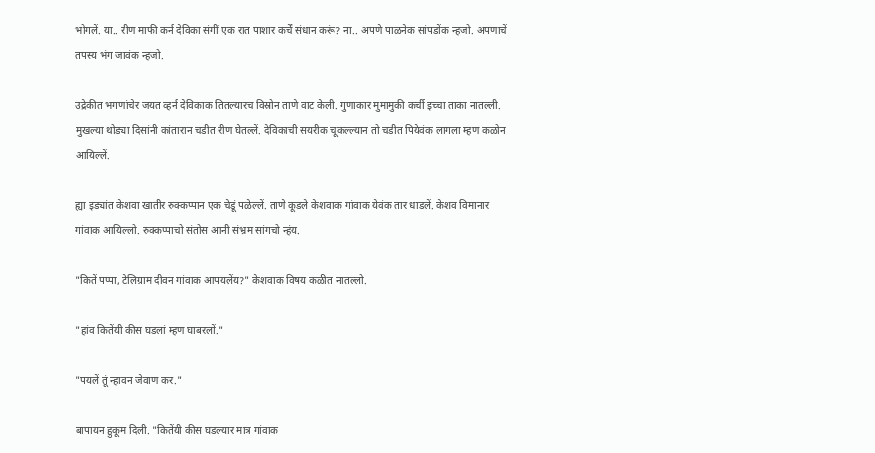भोगलें. या.. रीण माफी कर्न देविका संगीं एक रात पाशार कर्चें संधान करूं? ना.. अपणे पाळनेक सांपडोंक न्हजो. अपणाचें तपस्य भंग जावंक न्हजो.

उद्रेकीत भगणांचेर जयत व्हर्न देविकाक तितल्यार‌च विस्रोन ताणे वाट केली. गुणाकार मुमामुकी कर्ची इच्चा ताका नात‌ल्ली. मुखल्या थोड्या दिसांनी कांतारान चडीत रीण घेत‌ल्लें. देविकाची सयरीक चूक‌ल्ल्यान तो चडीत पियेवंक लागला म्हण कळोन आयिल्लें.

ह्या इड्यांत केशवा खातीर रुक्कप्पान एक चेडूं पळेल्लें. ताणे कूडले केशवाक गांवाक येवंक तार धाडलें. केशव विमानार गांवाक आयिल्लो. रुक्कप्पाचो संतोस आनी संभ्रम सांगचो न्हंय.

"कितें पप्पा, टेलिग्राम दीवन गांवाक आपयलेंय?" केशवाक विषय कळीत नात‌ल्लो.

"हांव कितेंयी कीस घडलां म्हण घाबरलों."

"पयलें तूं न्हावन जेवाण कर."

बापायन हुकूम दिली. "कितेंयी कीस घडल्यार मात्र गांवाक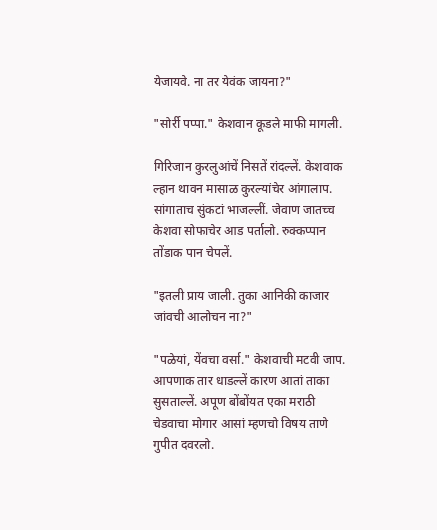येजाय‌वे. ना तर येवंक जायना?"

"सोर्री पप्पा." केशवान कूडले माफी मागली.

गिरिजान कुरलुआंचें निसतें रांद‌ल्लें. केशवाक ल्हान थावन मासाळ कुरल्यांचेर आंगालाप. सांगाताच सुंकटां भाज‌ल्लीं. जेवाण जातच्च केशवा सोफाचेर आड पर्तालो. रुक्कप्पान तोंडाक पान चेपलें.

"इतली प्राय जाली. तुका आनिकी काजार जांवची आलोचन ना?"

"पळेयां, येंवचा वर्सा." केशवाची मटवी जाप. आपणाक तार धाड‌ल्लें कारण आतां ताका सुसताल्लें. अपूण बोंबोंयत एका मराठी चेडवाचा मोगार आसां म्हणचो विषय ताणे गुपीत दवरलो.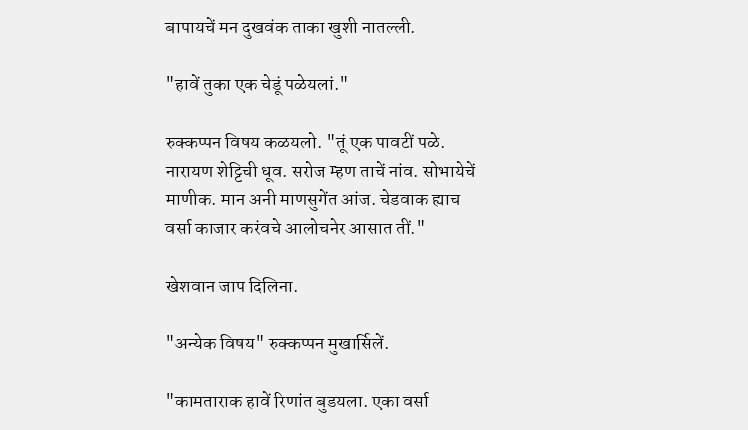बापायचें मन दुखवंक ताका खुशी नात‌ल्ली.

"हावें तुका एक चेडूं पळेयलां."

रुक्कप्पन विषय कळयलो. "तूं एक पावटीं पळे. नारायण शेट्टिची धूव. सरोज म्हण ताचें नांव. सोभायेचें माणीक. मान अनी माणसुगेंत आंज. चेडवाक ह्याच वर्सा काजार करंवचे आलोचनेर आसात तीं."

खेशवान जाप दिलिना.

"अन्येक विषय" रुक्कप्पन मुखार्सिलें.

"कामताराक हावें रिणांत बुडयला. एका वर्सा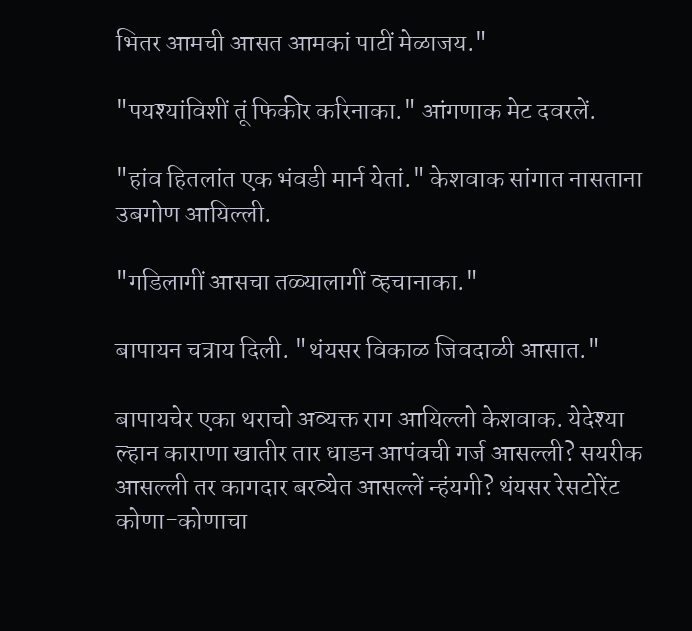भितर आमची आसत आमकां पाटीं मेळाजय."

"पयश्यांविशीं तूं फिकीर करिनाका." आंगणाक मेट दवरलें.

"हांव हितलांत एक भंवडी मार्न येतां." केशवाक सांगात नासताना उबगोण आयिल्ली.

"गडिलागीं आसचा तळ्यालागीं व्हचानाका."

बापायन चत्राय दिली. "थंयसर विकाळ जिवदाळी आसात."

बापायचेर एका थराचो अव्यक्त राग आयिल्लो केशवाक. येदेश्या ल्हान काराणा खातीर तार धाडन आपंवची गर्ज आस‌ल्ली? सयरीक आस‌ल्ली तर कागदार बरव्येत आस‌ल्लें न्हंय‌गी? थंयसर रेसटोरेंट कोणा-कोणाचा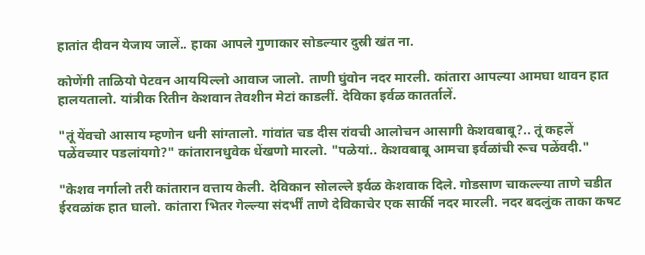हातांत दीवन येजाय जालें.. हाका आपले गुणाकार सोडल्यार दुस्री खंत ना.

कोणेंगी ताळियो पेटवन आययिल्लो आवाज जालो. ताणी घुंवोन नदर मारली. कांतारा आपल्या आमघा थावन हात हालयतालो. यांत्रीक रितीन केशवान तेवशीन मेटां काडलीं. देविका इर्वळ कातर्तालें.

"तूं येंवचो आसाय म्हणोन धनी सांग्तालो. गांवांत चड दीस रांवची आलोचन आसागी केशव‌बाबू?.. तूं कहलें पळेंवच्यार पडलांय‌गो?" कांतारानधुवेक धेंखणो मारलो. "पळेयां.. केशव‌बाबू आमचा इर्वळांची रूच पळेंवदी."

"केशव नर्गालो तरी कांतारान वत्ताय केली. देविकान सोल‌ल्ले इर्वळ केशवाक दिले. गोडसाण चाक‌ल्ल्या ताणे चडीत ईर‍वळांक हात घालो. कांतारा भितर गेल्ल्या संदर्भीं ताणे देविकाचेर एक सार्की नदर मारली. नदर बदलुंक ताका कषट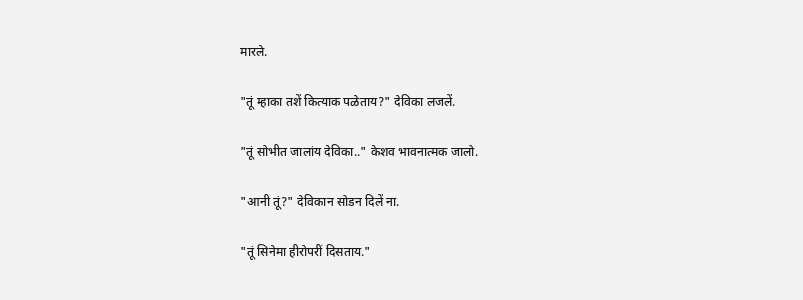मार‍ले.

"तूं म्हाका तशें कित्याक पळेताय?" देविका लजलें.

"तूं सोभीत जालांय देविका.." केशव भावनात्मक जालो.

"आनी तूं?" देविकान सोडन दिलें ना.

"तूं सिनेमा हीरोपरीं दिसताय."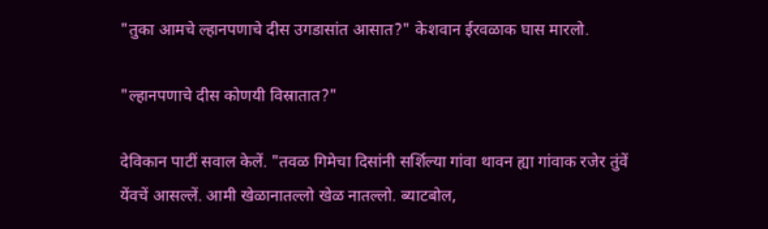"तुका आमचे ल्हान‌पणाचे दीस उगडासांत आसात?" केशवान ईर‍वळाक घास मार‍लो.

"ल्हानपणाचे दीस कोण‌यी विस्रातात?"

देविकान पाटीं सवाल केलें. "तवळ गिमेचा दिसांनी सर्शिल्या गांवा थावन ह्या गांवाक रजेर तुंवें येंवचें आस‌ल्लें. आमी खेळानात‌ल्लो खेळ नात‌ल्लो. ब्याट‌बोल,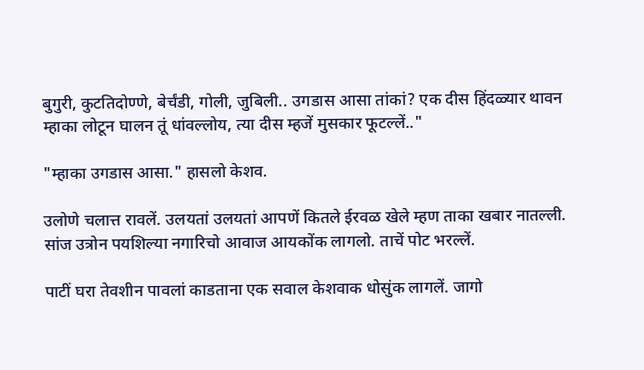बुगुरी, कुटतिदोण्णे, बेर्चंडी, गोली, जुबिली.. उगडास आसा तांकां? एक दीस हिंदळ्यार थावन म्हाका लोटून घालन तूं धांव‌ल्लोय, त्या दीस म्हजें मुसकार फूट‌ल्लें.."

"म्हाका उगडास आसा." हासलो केशव.

उलोणे चलात्त रावलें. उलयतां उलयतां आपणें कितले ईर‍वळ खेले म्हण ताका खबार नात‌ल्ली. सांज उत्रोन पयशिल्या नगारिचो आवाज आयकोंक लागलो. ताचें पोट भर‌ल्लें.

पाटीं घरा तेवशीन पावलां काडताना एक सवाल केशवाक धोसुंक लागलें. जागो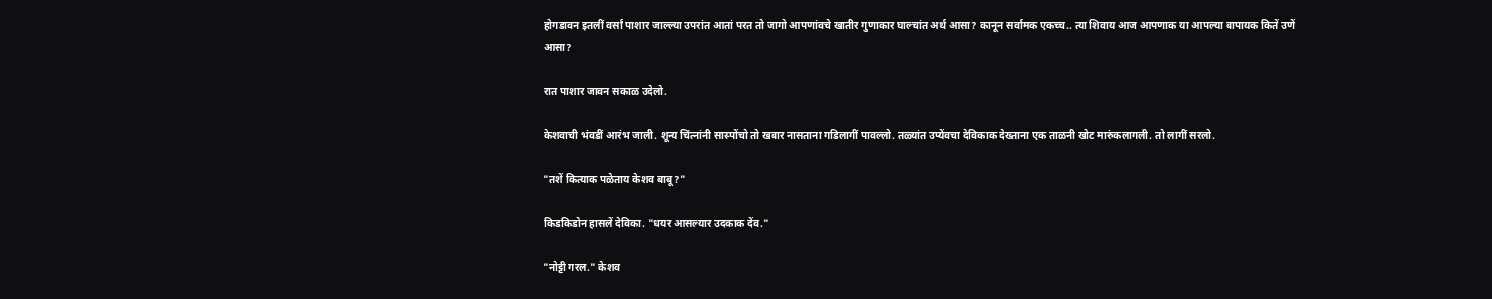होगडावन इतलीं वर्सां पाशार जाल्ल्या उपरांत आतां परत तो जागो आपणांवचे खातीर गुणाकार घाल्चांत अर्थ आसा? कानून सर्वामक एक‌च्च.. त्या शिवाय आज आपणाक या आपल्या बापायक कितें उणें आसा?

रात पाशार जावन सकाळ उदेलो.

केशवाची भंवडीं आरंभ जाली. शून्य चिंत्नांनी सास्पोंचो तो खबार नासताना गडिलागीं पाव‌ल्लो. तळ्यांत उप्येंवचा देविकाक देख्ताना एक ताळनी खोट मारुंक‌लागली. तो लागीं सरलो.

"तशें कित्याक पळेताय केशव बाबू?"

किडकिडोन हासलें देविका. "धयर आसल्यार उदकाक देंव."

"नोट्टी गरल." केशव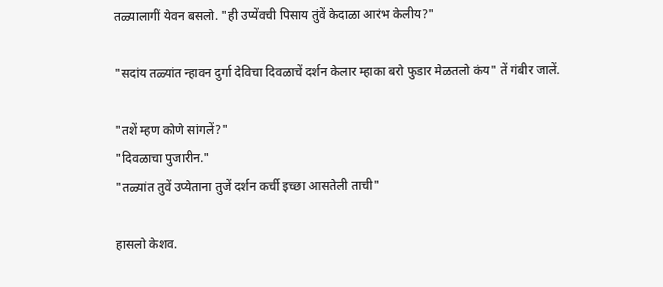तळ्यालागीं येवन बसलो. "ही उप्येंवची पिसाय तुंवें केदाळा आरंभ केलीय?"

"सदांय तळ्यांत न्हावन दुर्गा देविचा दिवळाचें दर्शन केलार म्हाका बरो फुडार मेळतलो कंय" तें गंबीर जालें.

"तशें म्हण कोणे सांगलें?"
"दिवळाचा पुजारीन."
"तळ्यांत तुवें उप्येताना तुजें दर्शन कर्ची इच्छा आसतेली ताची"

हासलो केशव.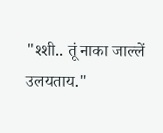"श्शी.. तूं नाका जाल्लें उलयताय."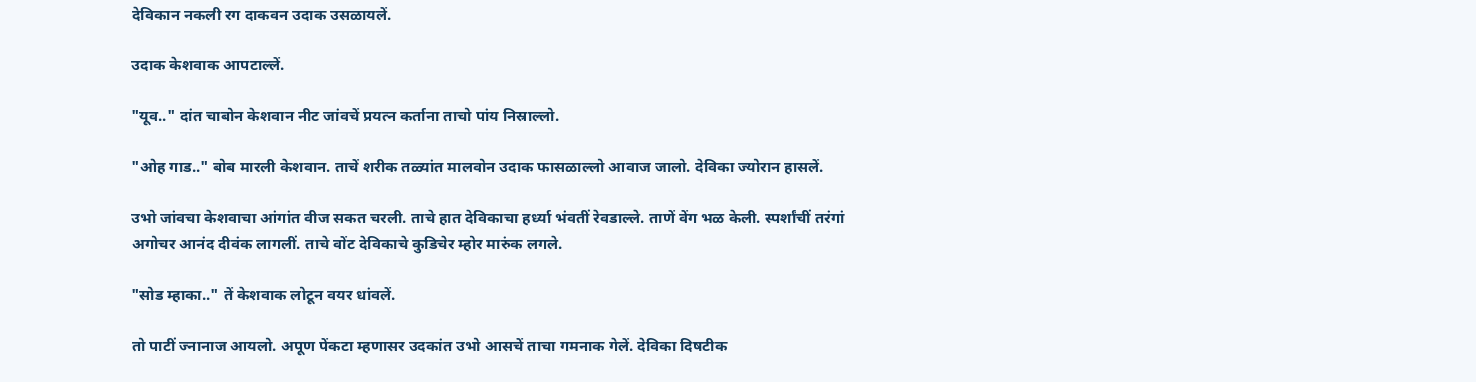देविकान नकली रग दाकवन उदाक उसळायलें.

उदाक केशवाक आपटाल्लें.

"यूव.." दांत चाबोन केशवान नीट जांवचें प्रयत्न कर्ताना ताचो पांय निस्राल्लो.

"ओह गाड.." बोब मारली केशवान. ताचें शरीक तळ्यांत मालवोन उदाक फासळाल्लो आवाज जालो. देविका ज्योरान हासलें.

उभो जांवचा केशवाचा आंगांत वीज सकत चरली. ताचे हात देविकाचा हर्ध्या भंवतीं रेवडाल्ले. ताणें वेंग भळ केली. स्पर्शांचीं तरंगां अगोचर आनंद दीवंक लागलीं. ताचे वोंट देविकाचे कुडिचेर म्होर मारुंक लगले.

"सोड म्हाका.." तें केशवाक लोटून वयर धांवलें.

तो पाटीं ज्नानाज आयलो. अपूण पेंकटा म्हणासर उदकांत उभो आसचें ताचा गमनाक गेलें. देविका दिषटीक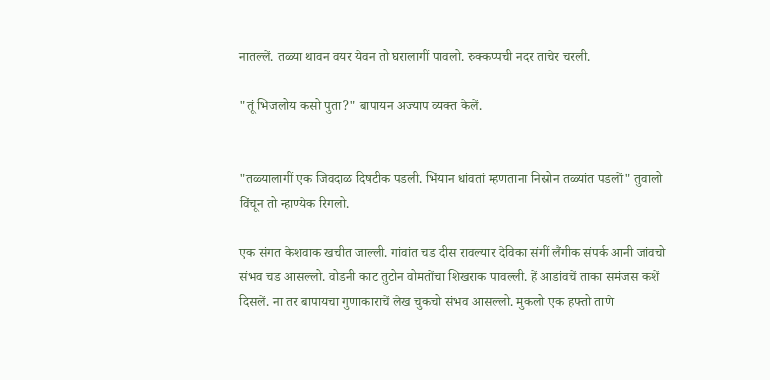नात‌ल्लें. तळ्या थावन वयर येवन तो घरालागीं पावलो. रुक्कप्पची नदर ताचेर चरली.

"तूं भिजलोय कसो पुता?" बापायन अज्याप व्यक्त केलें.


"तळ्यालागीं एक जिवदाळ दिषटीक पडली. भिंयान धांवतां म्हणताना निस्रोन तळ्यांत पडलों" तुवालो विंचून तो न्हाण्येक रिगलो.

एक संगत केशवाक खचीत जाल्ली. गांवांत चड दीस रावल्यार देविका संगीं लैंगीक संपर्क आनी जांवचो संभव चड आस‌ल्लो. वोडनी काट तुटोन वोमतोंचा शिखराक पाव‌ल्ली. हें आडांवचें ताका समंजस कशें दिसलें. ना तर बापायचा गुणाकाराचें लेख चुकचो संभव आस‌ल्लो. मुकलो एक हफ्तो ताणे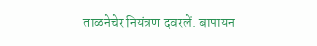ताळनेचेर नियंत्रण दवरलें. बापायन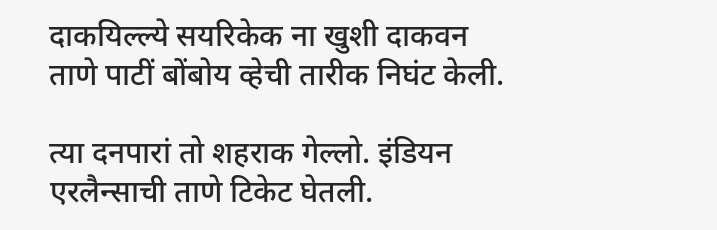दाकयिल्ल्ये सयरिकेक ना खुशी दाकवन ताणे पाटीं बोंबोय व्हेची तारीक निघंट केली.

त्या दनपारां तो शहराक गेल्लो. इंडियन एर‌लैन्साची ताणे टिकेट घेतली.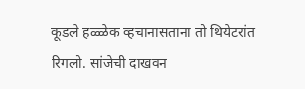कूडले हळ्ळेक व्हचानासताना तो थियेटरांत रिगलो. सांजेची दाखवन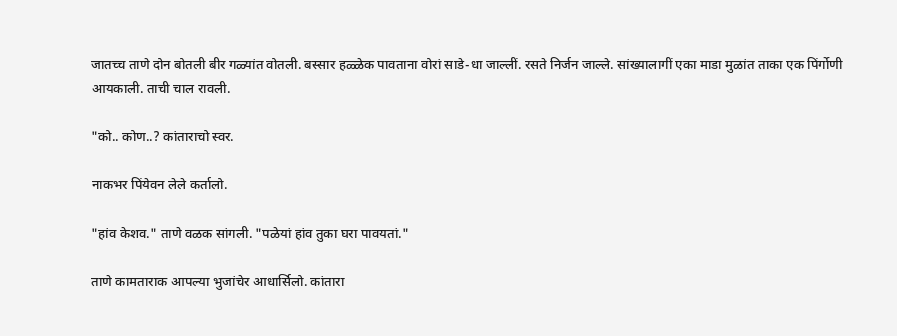जातच्च ताणे दोन बोतली बीर गळ्यांत वोतली. बस्सार हळ्ळेक पावताना वोरां साडे-धा जाल्लीं. रसते निर्जन जाल्ले. सांख्यालागीं एका माडा मुळांत ताका एक पिंर्गोणी आयकाली. ताची चाल रावली.

"को.. कोण..? कांताराचो स्वर.

नाक‌भर पिंयेवन लेले कर्तालो.

"हांव केशव." ताणे वळक सांगली. "पळेयां हांव तुका घरा पावयतां."

ताणे कामताराक आपल्या भुजांचेर आधार्सिलो. कांतारा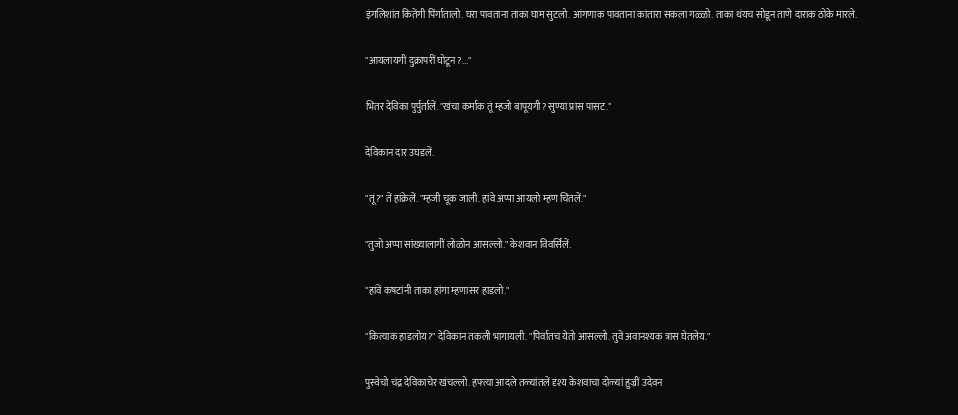इंगलिशांत कितेंगी पिंर्गातालो. घरा पावताना ताका घाम सुटलो. आंगणाक पावताना कांतारा सकला गळ्ळो. ताका थंयच सोडून ताणे दाराक ठोके मार‍ले.

"आयलाय‌गी दुक्रापरीं घोटून?..."

भितर देविका पुर्पुर्तालें. "खंचा कर्माक तूं म्हजो बापूय‌गी? सुण्या प्रास पासट."

देविकान दार उघडलें.

"तूं?" तें हांक्रेलें. "म्हजी चूक जाली. हांवे अप्पा आयलो म्हण चिंतलें."

"तुजो अप्पा सांख्यालागीं लोळोन आस‌ल्लो." केशवान विवर्सिलें.

"हांवें कषटांनी ताका हांगा म्हणासर हाडलो."

"कित्याक हाडलोय?" देविकान तकली भागायली. "पिर्वातच येतो आस‌ल्लो. तुवें अवानश्यक त्रास घेतलेय."

पुस्वेचो चंद्र देविकाचेर खंच‌ल्लो. हफ्त्या आदले तळ्यांतलें दृश्य केशवाचा दोळ्यां हुज्रीं उदेवन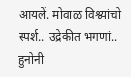आयलें. मोवाळ विश्व्यांचो स्पर्श.. उद्रेकीत भगणां.. हुनोनी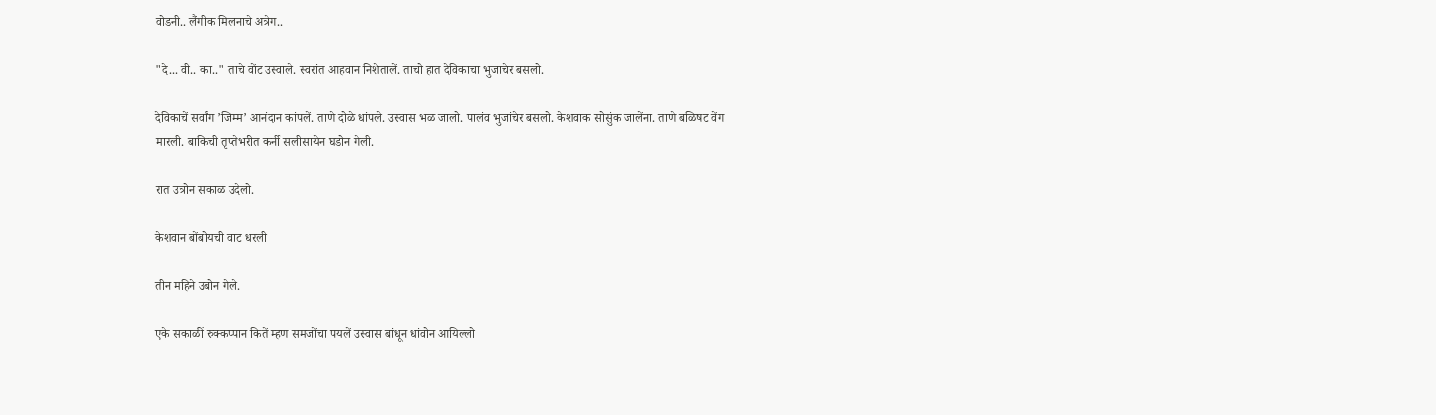वोडनी.. लैंगीक मिलनाचे अत्रेग..

"दे... वी.. का.." ताचे वोंट उस्वाले. स्वरांत आहवान निशेतालें. ताचो हात देविकाचा भुजाचेर बसलो.

देविकाचें सर्वांग ’जिम्म’ आनंदान कांपलें. ताणे दोळे धांपले. उस्वास भळ जालो. पालंव भुजांचेर बसलो. केशवाक सोसुंक जालेंना. ताणे बळिषट वेंग मारली. बाकिची तृप्तेभरीत कर्नी सलीसायेन घडोन गेली.

रात उत्रोन सकाळ उदेलो.

केशवान बोंबोयची वाट धरली

तीन महिने उबोन गेले.

एके सकाळीं रुक्कप्पान कितें म्हण समजोंचा पयलें उस्वास बांधून धांवोन आयिल्लो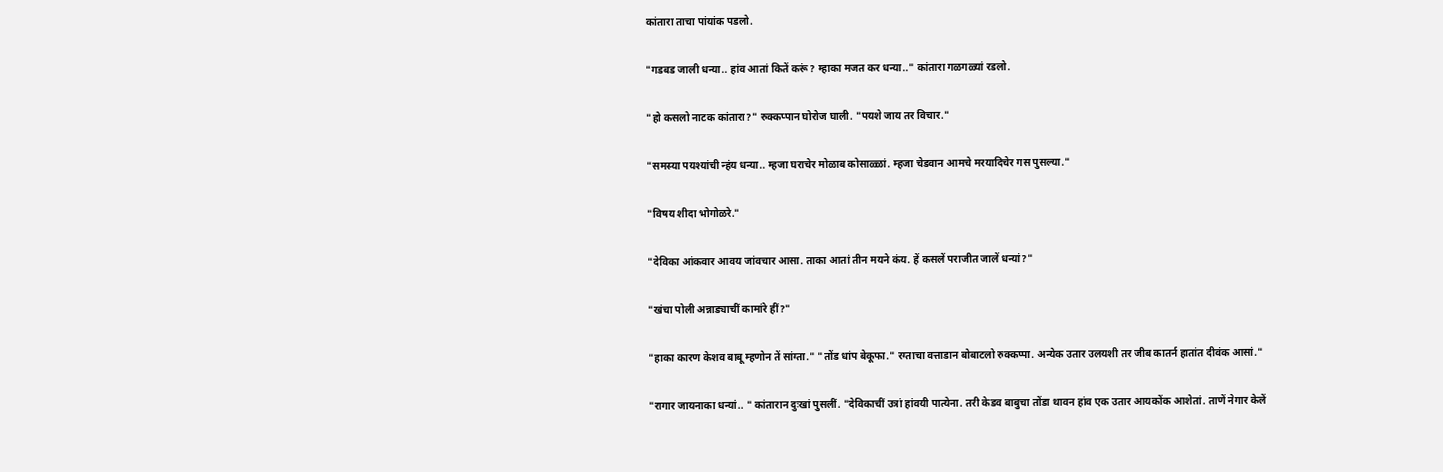कांतारा ताचा पांयांक पडलो.

"गडबड जाली धन्या.. हांव आतां कितें करूं? म्हाका मजत कर धन्या.." कांतारा गळगळ्यां रडलो.

"हो कसलो नाटक कांतारा?" रुक्कप्पान घोरोज घाली. "पयशे जाय तर विचार."

"समस्या पयश्यांची न्हंय धन्या.. म्हजा घराचेर मोळाब कोसाळ्ळां. म्हजा चेडवान आमचे मर‍यादिचेर गस पुसल्या."

"विषय शीदा भोगोळ‌रे."

"देविका आंकवार आवय जांवचार आसा. ताका आतां तीन मयने कंय. हें कसलें पराजीत जालें धन्यां?"

"खंचा पोली अन्नाड्याचीं कामांरे हीं?"

"हाका कारण केशव बाबू म्हणोन तें सांग्ता." "तोंड धांप बेकूफा." रग्ताचा वत्ताडान बोबाटलो रुक्कप्पा. अन्येक उतार उलयशी तर जीब कातर्न हातांत दीवंक आसां."

"रागार जायनाका धन्यां.. " कांतारान दुःखां पुसलीं. "देविकाचीं उत्रां हांव‌यी पात्येना. तरी केडव बाबुचा तोंडा थावन हांव एक उतार आयकोंक आशेतां. ताणें नेगार केलें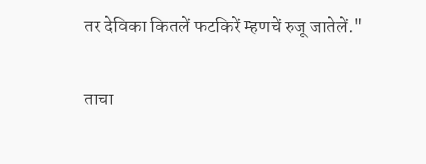तर देविका कितलें फटकिरें म्हणचें रुजू जातेलें."

ताचा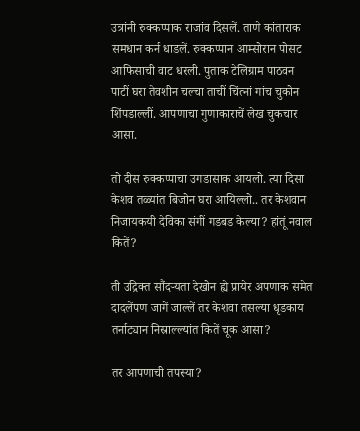उत्रांनी रुक्कप्पाक राजांव दिसलें. ताणे कांताराक समधान कर्न धाडलें. रुक्कप्पान आम्सोरान पोसट आफिसाची वाट धरली. पुताक टेलिग्राम पाठवन पाटीं घरा तेवशीन चल्चा ताचीं चिंत्नां गांच चुकोन शिंपडाल्लीं. आपणाचा गुणाकाराचें लेख चुकचार आसा.

तो दीस रुक्कप्पाचा उगडासाक आयलो. त्या दिसा केशव तळ्यांत बिजोन घरा आयिल्लो.. तर केशवान निजायक‌यी देविका संगीं गडबड केल्या? हांतूं नवाल कितें?

ती उद्रिक्त सौंदऱ्यता देखोन ह्ये प्रायेर अपणाक समेत दादलेंपण जागें जाल्लें तर केशवा तसल्या धृड‌काय तर्नाट्यान निस्राल्ल्यांत कितें चूक आसा?

तर आपणाची तपस्या?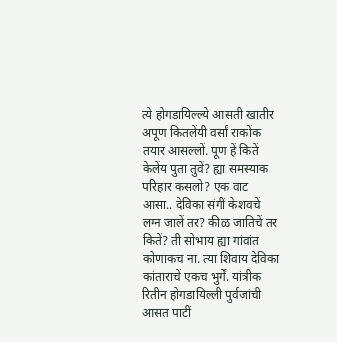त्ये होगडायिल्ल्ये आसती खातीर अपूण कितलेंयी वर्सां राकोंक तयार आस‌ल्लों. पूण हें कितें केलेंय पुता तुवें? ह्या समस्याक परिहार कसलो? एक वाट आसा.. देविका संगीं केशवचें लग्न जालें तर? कीळ जातिचें तर कितें? ती सोभाय ह्या गांवांत कोणाक‌च ना. त्या शिवाय देविका कांताराचें एक‌च भुर्गें. यांत्रीक रितीन होगडायिल्ली पुर्वजांची आसत पाटीं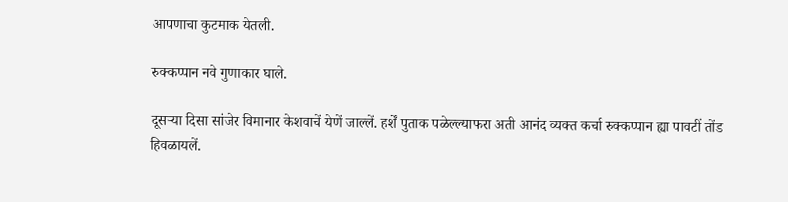आपणाचा कुटमाक येतली.

रुक्कप्पान नवे गुणाकार घाले.

दूसऱ्या दिसा सांजेर विमानार केशवाचें येणें जाल्लें. हर्शें पुताक पळेल्ल्याफरा अती आनंद व्यक्त कर्चा रुक्कप्पान ह्या पावटीं तोंड हिवळायलें.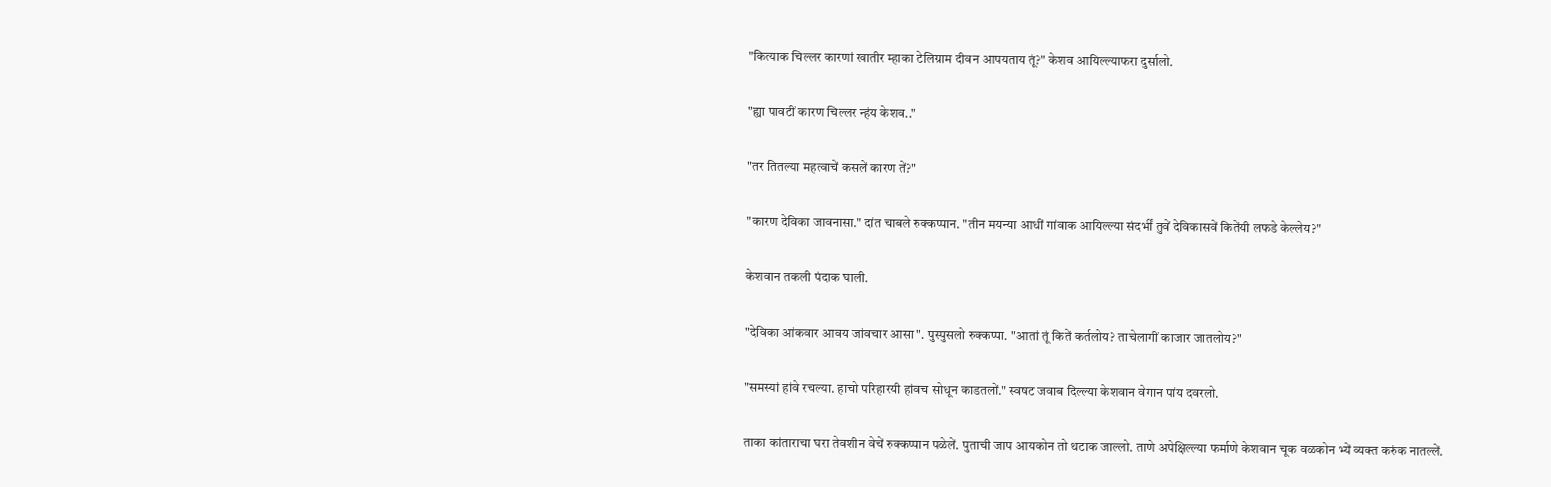"कित्याक चिल्लर कारणां खातीर म्हाका टेलिग्राम दीवन आपयताय तूं?" केशव आयिल्ल्याफरा दुर्सालो.

"ह्या पावटीं कारण चिल्लर न्हंय केशव.."

"तर तितल्या महत्वाचें कसलें कारण तें?"

"कारण देविका जावनासा." दांत चाबले रुक्कप्पान. "तीन मयन्या आधीं गांवाक आयिल्ल्या संदर्भीं तुवें देविकासवें कितेंयी लफडे केल्लेय?"

केशवान तकली पंदाक घाली.

"देविका आंकवार आवय जांवचार आसा". पुस्पुसलो रुक्कप्पा. "आतां तूं कितें कर्तलोय? ताचेलागीं काजार जातलोय?"

"समस्यां हांवे रचल्या. हाचो परिहार‌यी हांव‌च सोधून काडतलों." स्वषट जवाब दिल्ल्या केशवान वेगान पांय दवरलो.

ताका कांताराचा घरा तेवशीन वेचें रुक्कप्पान पळेलें. पुताची जाप आयकोन तो थटाक जाल्लो. ताणे अपेक्षिल्ल्या फर्माणे केशवान चूक वळकोन भ्यें व्यक्त करुंक नात‌ल्लें.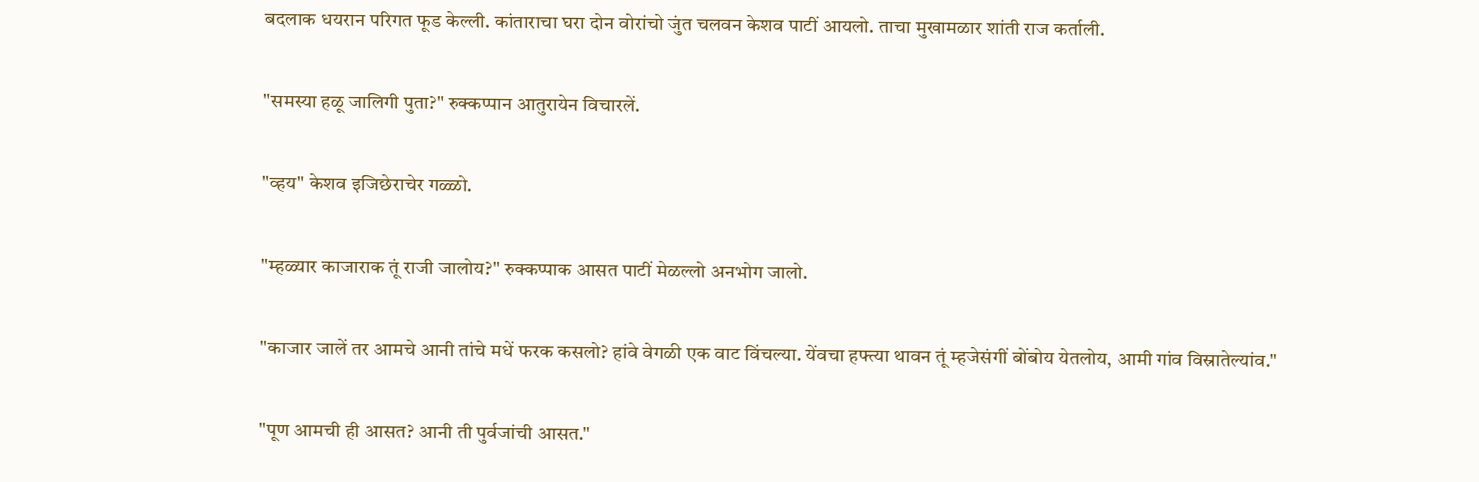बदलाक धयरान परिगत फूड केल्ली. कांताराचा घरा दोन वोरांचो जुंत चलवन केशव पाटीं आयलो. ताचा मुखामळार शांती राज कर्ताली.

"समस्या हळू जालिगी पुता?" रुक्कप्पान आतुरायेन विचारलें.

"व्हय" केशव इजिछेराचेर गळ्ळो.

"म्हळ्यार काजाराक तूं राजी जालोय?" रुक्कप्पाक आसत पाटीं मेळ‌ल्लो अनभोग जालो.

"काजार जालें तर आमचे आनी तांचे मधें फरक कसलो? हांवे वेगळी एक वाट विंचल्या. येंवचा हफ्त्या थावन तूं म्हजेसंगीं बोंबोय येतलोय, आमी गांव विस्रातेल्यांव."

"पूण आमची ही आसत? आनी ती पुर्वजांची आसत."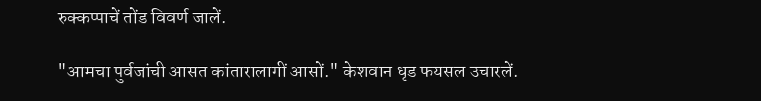रुक्कप्पाचें तोंड विवर्ण जालें.

"आमचा पुर्वजांची आसत कांतारालागीं आसों." केशवान धृड फयसल उचारलें.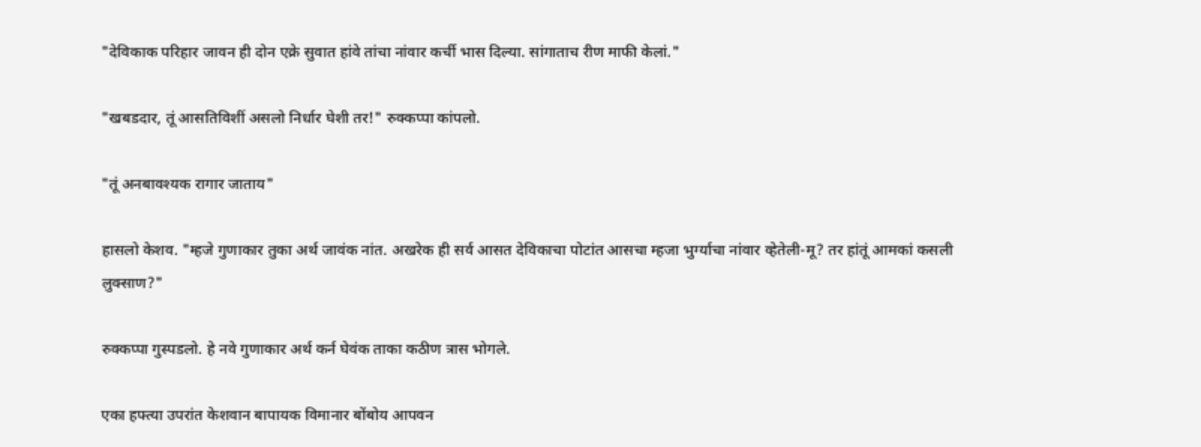"देविकाक परिहार जावन ही दोन एक्रे सुवात हांवे तांचा नांवार कर्ची भास दिल्या. सांगाताच रीण माफी केलां."

"खबडदार, तूं आसतिविशीं असलो निर्धार घेशी तर!" रुक्कप्पा कांपलो.

"तूं अनबावश्यक रागार जाताय"

हासलो केशव. "म्हजे गुणाकार तुका अर्थ जावंक नांत. अखरेक ही सर्व आसत देविकाचा पोटांत आसचा म्हजा भुर्ग्याचा नांवार व्हेतेली-मू? तर हांतूं आमकां कसली लुक्साण?"

रुक्कप्पा गुस्पडलो. हे नवे गुणाकार अर्थ कर्न घेवंक ताका कठीण त्रास भोगले.

एका हफ्त्या उपरांत केशवान बापायक विमानार बोंबोय आपवन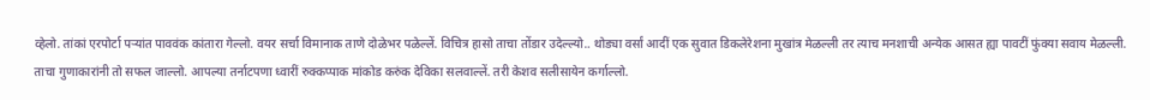व्हेलो. तांकां एर‌पोर्टा पऱ्यांत पाववंक कांतारा गेल्लो. वयर सर्चा विमानाक ताणे दोळेभर पळेल्लें. विचित्र हासो ताचा तोंडार उदेल्ल्यो.. थोड्या वर्सां आदीं एक सुवात डिकलेरेशना मुखांत्र मेळ‌ल्ली तर त्याच मनशाची अन्येक आसत ह्या पावटीं फुंक्या सवाय मेळ‌ल्ली. ताचा गुणाकारांनी तो सफल जाल्लो. आपल्या तर्नाटपणा ध्वारीं रुक्कप्पाक मांकोड करुंक देविका सलवाल्लें. तरी केशव सलीसायेन कर्गाल्लो.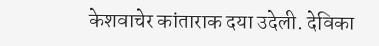केशवाचेर कांताराक दया उदेली. देविका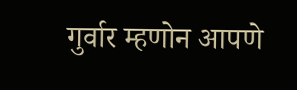गुर्वार म्हणोन आपणे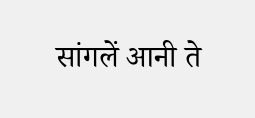सांगलें आनी ते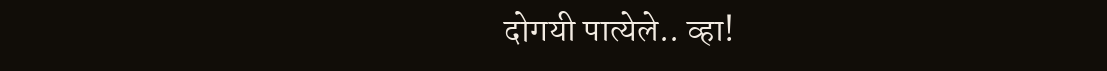दोग‌यी पात्येले.. व्हा!